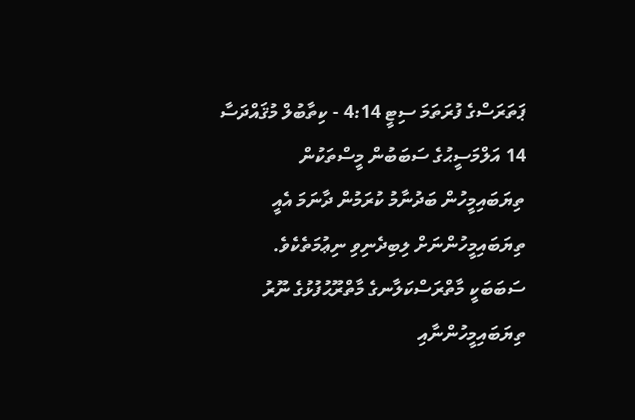ޕަތަރަސްގެ ފުރަތަމަ ސިޓީ 4:14 - ކިތާބުލް މުޤައްދަސާ
14 އަލްމަސީޙުގެ ސަބަބުން މީސްތަކުން ތިޔަބައިމީހުން ބަދުނާމު ކުރަމުން ދާނަމަ އެއީ ތިޔަބައިމީހުންނަށް ލިބިދެނިވި ނިޢުމަތެކެވެ. ސަބަބަކީ މާތްރަސްކަލާނގެ މާތްރޫޙުފުޅުގެ ނޫރު ތިޔަބައިމީހުންނާއި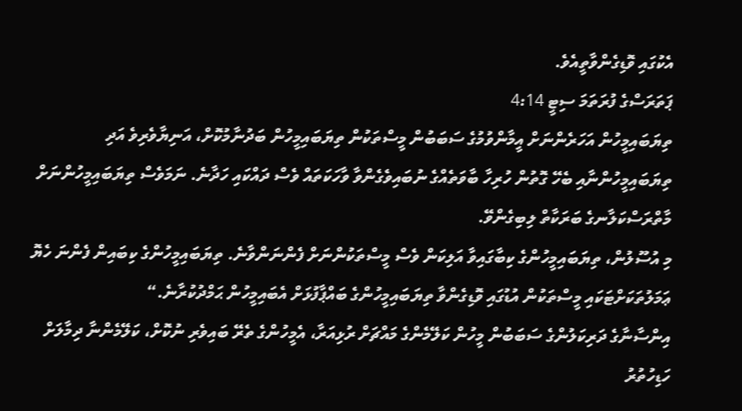އެކުގައި ވޮޑިގެންވާތީއެވެ.
ޕަތަރަސްގެ ފުރަތަމަ ސިޓީ 4:14
ތިޔަބައިމީހުން އަހަރެންނަށް އީމާންވުމުގެ ސަބަބުން މީސްތަކުން ތިޔަބައިމީހުން ބަދުނާމުކޮށް، އަނިޔާވެރިވެ އަދި ތިޔަބައިމީހުންނާއި ބެހޭ ގޮތުން ހުރިހާ ބާވަތެއްގެ ނުބައިވެގެންވާ ވާހަކަތައް ވެސް ދައްކައި ހަދާނެ. ނަމަވެސް ތިޔަބައިމީހުންނަށް މާތްރަސްކަލާނގެ ބަރަކާތް ލިބިގެންވޭ.
މި އުސޫލުން، ތިޔަބައިމީހުންގެ ކިބާގައިވާ އަލިކަން ވެސް މީސްތަކުންނަށް ފެންނަންވާނެ. ތިޔަބައިމީހުންގެ ކިބައިން ފެންނަ ހެޔޮ ޢަމަލުތަކަށްޓަކައި މީސްތަކުން އުޑުގައި ވޮޑިގެންވާ ތިޔަބައިމީހުންގެ ބައްޕާފުޅަށް އެބައިމީހުން ޙަމްދުކުރާނެ.“
އިންސާނާގެ ދަރިކަލުންގެ ސަބަބުން މީހުން ކަލޭމެންގެ މައްޗަށް ރުޅިއަރާ، އެމީހުންގެ ތެރޭ ބައިވެރި ނުކޮށް، ކަލޭމެންނާ ދިމާލަށް ހަޑިހުތުރު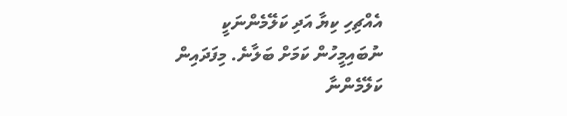އެއްޗިހި ކިޔާ އަދި ކަލޭމެންނަކީ ނުބައިމީހުން ކަމަށް ބަލާނެ. މިފަދައިން ކަލޭމެންނާ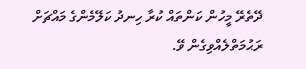ދޭތެރޭ މީހުން ކަންތައް ކުރާ ހިނދު ކަލޭމެންގެ މައްޗަށް ރަޙުމަތްލެއްވިގެން ވޭ.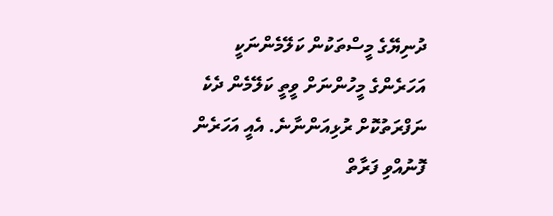ދުނިޔޭގެ މީސްތަކުން ކަލޭމެންނަކީ އަހަރެންގެ މީހުންނަށް ވީތީ ކަލޭމެން ދެކެ ނަފްރަތުކޮށް ރުޅިއަންނާނެ. އެއީ އަހަރެން ފޮނުއްވި ފަރާތް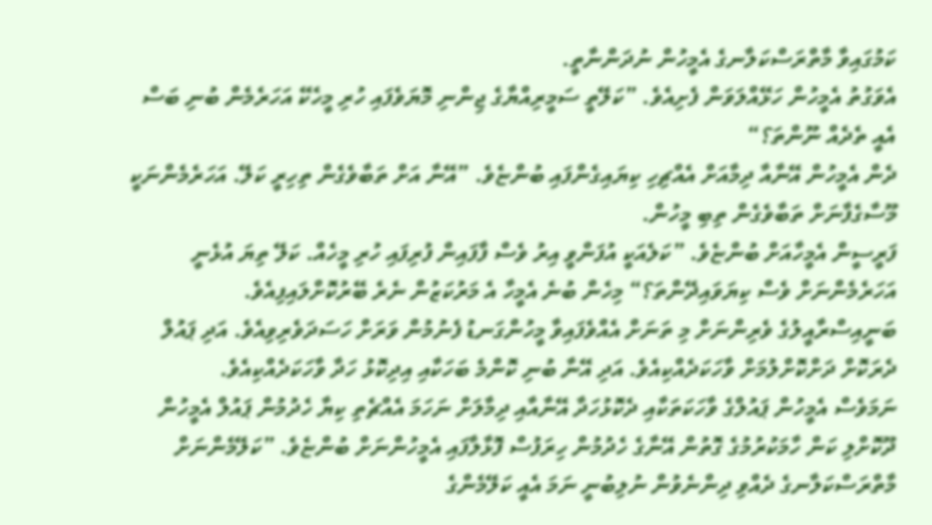ކަމުގައިވާ މާތްރަސްކަލާނގެ އެމީހުން ނުދަންނާތީ.
އެވަގުތު އެމީހުން ހަޅޭއްލަވަން ފެށިއެވެ. ”ކަލޭތީ ސަމީރިއްޔާގެ ޖިންނި މޮޔަވެފައި ހުރި މީހެކޭ އަހަރެމެން ބުނި ބަސް އެއީ ތެދެއް ނޫންތަ؟“
ދެން އެމީހުން އޭނާއާ ދިމާއަށް އެއްޗިހި ކިޔައިގެންފައި ބުންޏެވެ. ”އޭނާ އަށް ތަބާވެގެން ތިހިރީ ކަލޭ. އަހަރެމެންނަކީ މޫސާގެފާނަށް ތަބާވެގެން ތިބި މީހުން.
ފަރީސީން އެމީހާއަށް ބުންޏެވެ. ”ކަލެއަކީ އުފަންވީ އިރު ވެސް ފާފައިން ފުރިފައި ހުރި މީހެއް. ކަލޭ ތިޔަ އުޅެނީ އަހަރެމެންނަށް ވެސް ކިޔަވައިދޭންތަ؟“ މިހެން ބުނެ އެމީހާ އެ މަރުކަޒުން ނެރެ ބޭރުކޮށްލައިފިއެވެ.
ބަނީއިސްރާއީލުގެ ވެރިންނަށް މި ތަނަށް އެއްވެފައިވާ މީހުންގަނޑު ފެނުމުން ވަރަށް ހަސަދަވެރިވިއެވެ. އަދި ޕައުލް ދެރަކޮށް ދަށްކޮށްލުމަށް ވާހަކަދެއްކިއެވެ. އަދި އޭނާ ބުނި ކޮންމެ ބަހަކާއި އިދިކޮޅު ހަދާ ވާހަކަދެއްކިއެވެ.
ނަމަވެސް އެމީހުން ޕައުލްގެ ވާހަކަތަކާއި ދެކޮޅުހަދާ އޭނާއާއި ދިމާލަށް ނަހަމަ އެއްޗެތި ކިޔާ ހެދުމުން ޕައުލް އެމީހުން ދޫކޮށްލި ކަން ހާމަކުރުމުގެ ގޮތުން އޭނާގެ ހެދުމުން ހިރަފުސް ފޮޅާލާފައި އެމީހުންނަށް ބުންޏެވެ. ”ކަލޭމެންނަށް މާތްރަސްކަލާނގެ ދެއްވި ދިންނެވުން ނުލިބުނީ ނަމަ އެއީ ކަލޭމެންގެ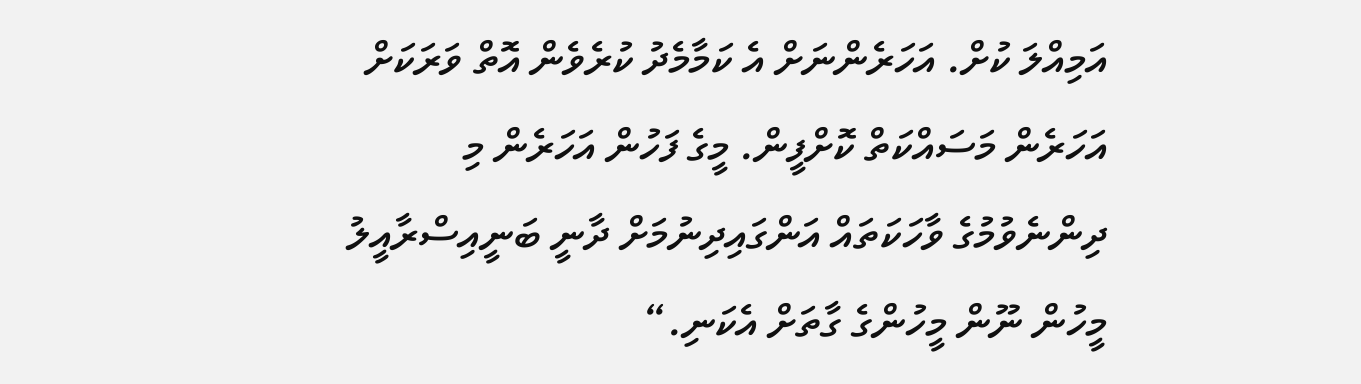އަމިއްލަ ކުށް. އަހަރެންނަށް އެ ކަމާމެދު ކުރެވެން އޮތް ވަރަކަށް އަހަރެން މަސައްކަތް ކޮށްފީން. މީގެ ފަހުން އަހަރެން މި ދިންނެވުމުގެ ވާހަކަތައް އަންގައިދިނުމަށް ދާނީ ބަނީއިސްރާއީލު މީހުން ނޫން މީހުންގެ ގާތަށް އެކަނި.“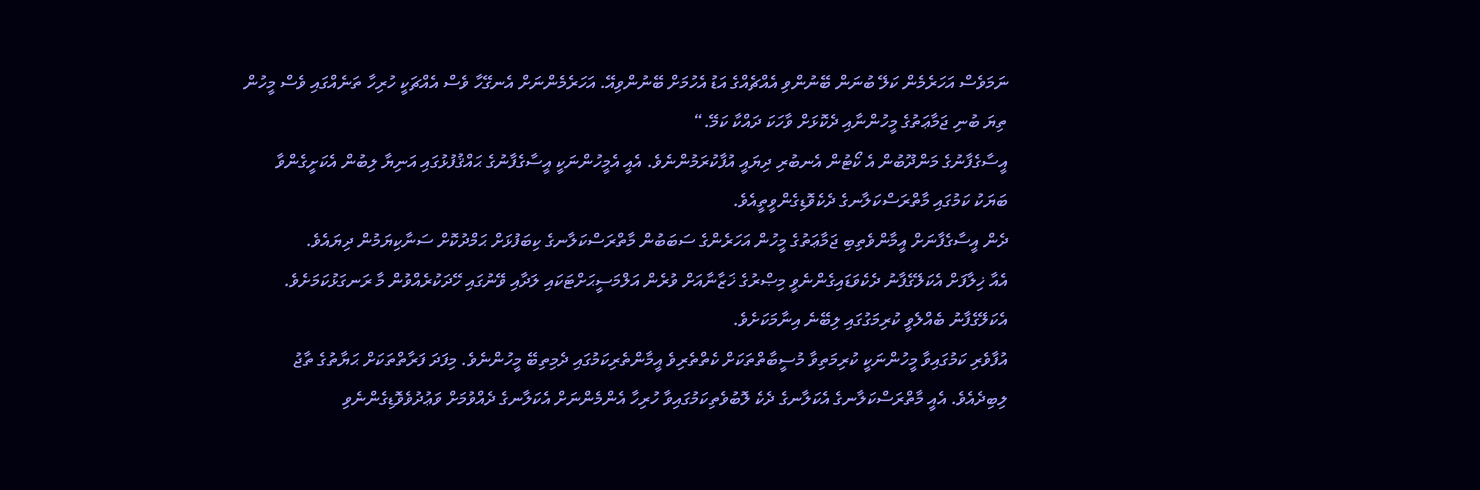ނަމަވެސް އަހަރެމެން ކަލޭ ބުނަން ބޭނުންވި އެއްޗެއްގެ އަޑު އެހުމަށް ބޭނުންވިއޭ. އަހަރެމެންނަށް އެނގޭހާ ވެސް އެއްޗަކީ ހުރިހާ ތަނެއްގައި ވެސް މީހުން ތިޔަ ބުނި ޖަމާޢަތުގެ މީހުންނާއި ދެކޮޅަށް ވާހަކަ ދައްކާ ކަމޭ.“
އީސާގެފާނުގެ މަންދޫބުން އެ ކޯޓުން އެނބުރި ދިޔައީ އުފާކުރަމުންނެވެ. އެއީ އެމީހުންނަކީ އީސާގެފާނުގެ ޙައްޤުފުޅުގައި އަނިޔާ ލިބުން އެކަށީގެންވާ ބަޔަކު ކަމުގައި މާތްރަސްކަލާނގެ ދެކެވޮޑިގެންވީތީއެވެ.
ދެން އީސާގެފާނަށް އީމާންވެތިބި ޖަމާޢަތުގެ މީހުން އަހަރެންގެ ސަބަބުން މާތްރަސްކަލާނގެ ކިބަފުޅަށް ޙަމްދުކޮށް ސަނާކިޔަމުން ދިޔައެވެ.
އެއާ ޚިލާފަށް އެކަލޭގެފާނު ދެކެވަޑައިގެންނެވީ މިޞްރުގެ ޚަޒާނާއަށް ވުރެން އަލްމަސީޙަށްޓަކައި ލަދާއި ވޭނުގައި ހޭދަކުރެއްވުން މާ ރަނގަޅުކަމަށެވެ. އެކަލޭގެފާނު ބެއްލެވީ ކުރިމަގުގައި ލިބޭނެ އިނާމަކަށެވެ.
އުފާވެރި ކަމުގައިވާ މީހުންނަކީ ކުރިމަތިވާ މުސީބާތްތަކަށް ކެތްތެރިވެ އީމާންތެރިކަމުގައި ދެމިތިބޭ މީހުންނެވެ. މިފަދަ ފަރާތްތަކަށް ޙަޔާތުގެ ތާޖު ލިބިދެއެވެ. އެއީ މާތްރަސްކަލާނގެ އެކަލާނގެ ދެކެ ލޮބުވެތިކަމުގައިވާ ހުރިހާ އެންމެންނަށް އެކަލާނގެ ދެއްވުމަށް ވަޢުދުވެވޮޑިގެންނެވި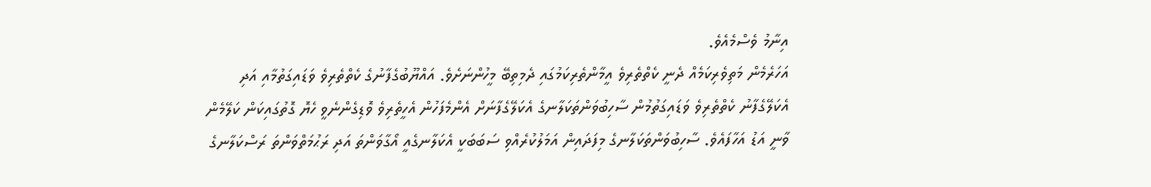އިނާމު ވެސްމެއެވެ.
އަހަރެމެން މަތިވެރިކަމެއް ދެނީ ކެތްތެރިވެ އީމާންތެރިކަމުގައި ދެމިތިބޭ މީހުންނަށެވެ. އައްޔޫބުގެފާނުގެ ކެތްތެރިވެ ވަޑައިގަތުމާއި އަދި އެކަލޭގެފާނު ކެތްތެރިވެ ވަޑައިގަތުމުން ސާހިބުވަންތަކަލާނގެ އެކަލޭގެފާނަށް އެންމެފަހުން އެހީތެރިވެ ވޮޑިގެންނެވީ ހެޔޮ ގޮތުގައިކަން ކަލޭމެން ވާނީ އަޑު އަހާފައެވެ. ސާހިބުވަންތަކަލާނގެ މިފަދައިން އަމަލުކުރެއްވި ސަބަބަކީ އެކަލާނގެއީ އޯގާވަންތަ އަދި ރަޙުމަތްވަންތަ ރަސްކަލާނގެ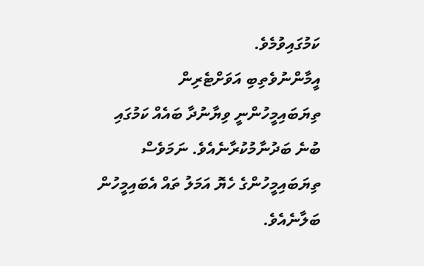ކަމުގައިވުމެވެ.
އީމާންނުވެތިބި އަވަށްޓެރިން ތިޔަބައިމީހުންނީ ވިޔާނުދާ ބައެއް ކަމުގައި ބުނެ ބަދުނާމުކުރާނެއެވެ. ނަމަވެސް ތިޔަބައިމީހުންގެ ހެޔޮ އަމަލު ތައް އެބައިމީހުން ބަލާނެއެވެ.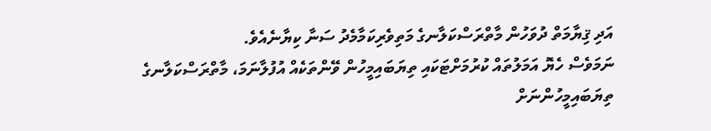އަދި ޤިޔާމަތް ދުވަހުން މާތްރަސްކަލާނގެ މަތިވެރިކަމާމެދު ސަނާ ކިޔާނެއެވެ.
ނަމަވެސް ހެޔޮ އަމަލުތައް ކުރުމަށްޓަކައި ތިޔަބައިމީހުން ވޭންތަކެއް އުފުލާނަމަ، މާތްރަސްކަލާނގެ ތިޔަބައިމީހުންނަށް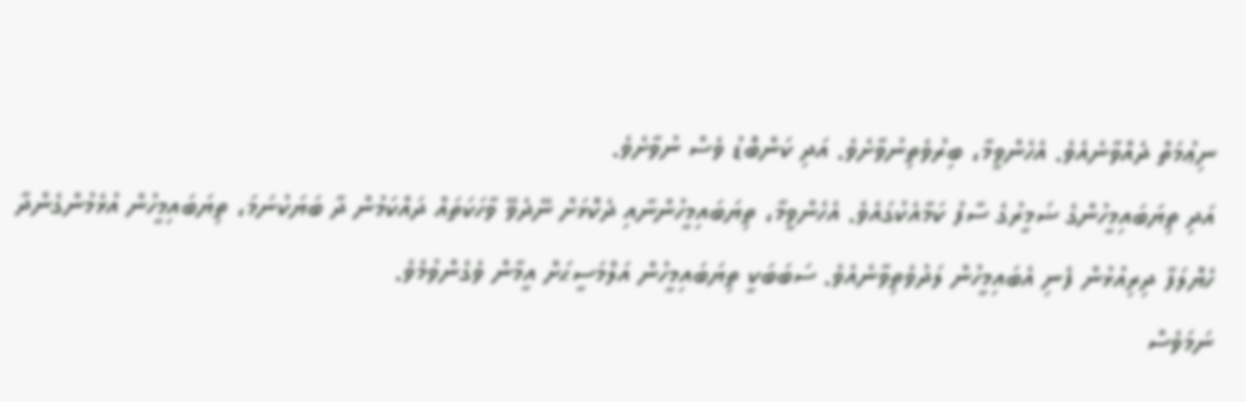ނިޢުމަތް ދެއްވާނެއެވެ. އެހެންވީމާ، ބިރުވެތިނުވާށެވެ. އަދި ކަންބޮޑު ވެސް ނުވާށެވެ.
އަދި ތިޔަބައިމީހުންގެ ޟަމީރުގެ ސާފު ކަމާއެކުގައެވެ. އެހެންވީމާ، ތިޔަބައިމީހުންނާއި ދެކޮޅަށް ނޭދެވޭ ވާހަކަތައް ދައްކަމުން ދާ ބަޔަކުނަމަ، ތިޔަބައިމީހުން އުޅެމުންގެންދާ ހެޔޮލަފާ ދިރިއުޅުން ފެނި އެބައިމީހުން ލަދުވެތިވާނެއެވެ. ސަބަބަކީ ތިޔަބައިމީހުން އަލްމަސީޙަށް އީމާން ވެގެންވުމެވެ.
ނަމަވެސް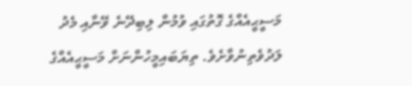މަސީޙީއެއްގެ ގޮތުގައި ވުމުން ލިބިދޭނެ ވޭނާއި މެދު ލަދުވެތިނުވާށެވެ. ތިޔަބައިމީހުންނަށް މަސީޙީއެއްގެ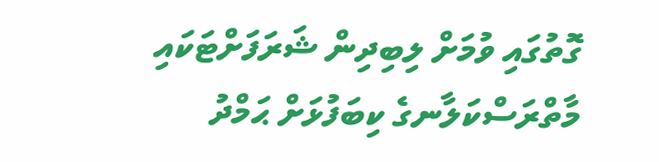ގޮތުގައި ވުމަށް ލިބިދިން ޝަރަފަށްޓަކައި މާތްރަސްކަލާނގެ ކިބަފުޅަށް ޙަމްދު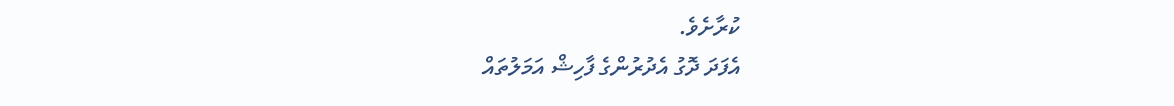ކުރާށެވެ.
އެފަދަ ދޮގު އެދުރުންގެ ފާހިޝް އަމަލުތައް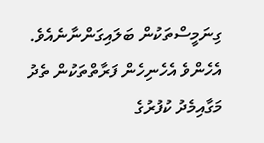ގިނަމީސްތަކުން ބަލައިގަންނާނެއެވެ. އެހެންވެ އެހެނިހެން ފަރާތްތަކުން ތެދު މަގާއިމެދު ކުފުރުގެ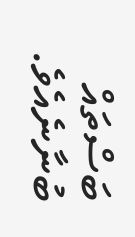ބަސްތައް ބުނާނެއެވެ.